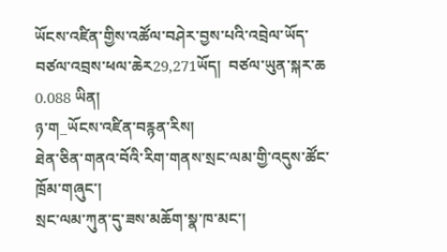ཡོངས་འཛིན་གྱིས་འཚོལ་བཤེར་བྱས་པའི་འབྲེལ་ཡོད་བཙལ་འབྲས་ཕལ་ཆེར29,271ཡོད།  བཙལ་ཡུན་སྐར་ཆ 0.088 ཡིན།
ཉ་ག_ཡོངས་འཛིན་བརྙན་རིས།
ཐེན་ཅིན་གནའ་བོའི་རིག་གནས་སྲང་ལམ་གྱི་འདུས་ཚོང་ཁྲོམ་གཞུང་།
སྲང་ལམ་ཀུན་དུ་ཟས་མཆོག་སྣ་ཁ་མང་།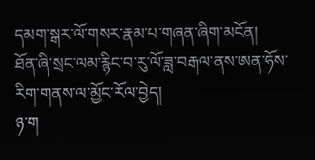དམག་སྒར་ལོ་གསར་རྣམ་པ་གཞན་ཞིག་མངོན།
ཐོན་ཞི་སྲང་ལམ་རྙིང་བ་རུ་ལོ་ཟླ་བརྒལ་ནས་ཨན་ཧོས་རིག་གནས་ལ་མྱོང་རོལ་བྱེད།
ཉ་ག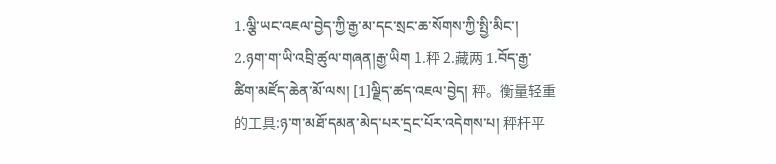1.ལྕི་ཡང་འཇལ་བྱེད་ཀྱི་རྒྱ་མ་དང་སྲང་ཆ་སོགས་ཀྱི་སྤྱི་མིང་། 2.ཉག་ག་ཡི་འབྲི་ཚུལ་གཞན།རྒྱ་ཡིག 1.秤 2.藏两 1.བོད་རྒྱ་ཚིག་མཛོད་ཆེན་མོ་ལས། [1]ལྗིད་ཚད་འཇལ་བྱེད། 秤。衡量轻重的工具:ཉ་ག་མཐོ་དམན་མེད་པར་དྲང་པོར་འདེགས་པ། 秤杆平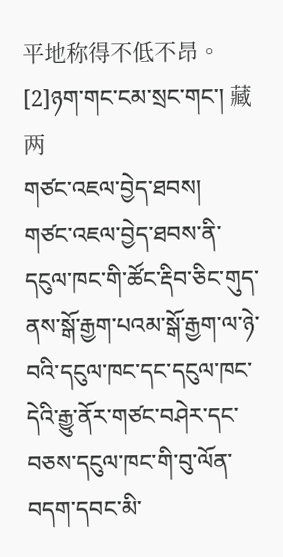平地称得不低不昂。[2]ཉག་གང་ངམ་སྲང་གང་། 藏两
གཙང་འཇལ་བྱེད་ཐབས།
གཙང་འཇལ་བྱེད་ཐབས་ནི་དངུལ་ཁང་གི་ཚོང་རྡིབ་ཅིང་གུད་ནས་སྒོ་རྒྱག་པའམ་སྒོ་རྒྱག་ལ་ཉེ་བའི་དངུལ་ཁང་དང་དངུལ་ཁང་དེའི་རྒྱུ་ནོར་གཙང་བཤེར་དང་བཅས་དངུལ་ཁང་གི་བུ་ལོན་བདག་དབང་མི་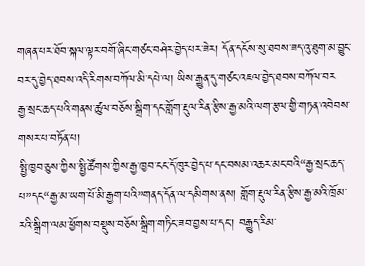གཞན་པར་ཐོབ་སྐལ་ལྟར་བགོ་ཞིང་གཙང་བཤེར་བྱེད་པར་ཟེར། དོན་དངོས་སུ་ཐབས་ཟད་འུ་ཐུག་མ་བྱུང་བར་དུ་བྱེད་ཐབས་འདི་རིགས་བཀོལ་མི་དཔེ་ལ། ཡིས་རྒྱུན་དུ་གཙང་འཇལ་བྱེད་ཐབས་བཀོལ་བར
རྒྱ་སྲང་ཆད་པའི་གནས་ཚུལ་བཅོས་སྒྲིག་དང་གློག་རྡུལ་རིན་རྩིས་རྒྱ་མའི་ལག་རྩལ་གྱི་གཏན་འབེབས་གསར་པ་བཏོན་པ།
སྤྱི་ཁྱབ་ཅུས་ཀྱིས་སྤྱི་ཚོགས་ཀྱིས་རྒྱ་ཁྱབ་ངང་དོ་ཁུར་བྱེད་པ་དང་བསམ་འཆར་མང་བའི“རྒྱ་སྲང་ཆད་པ”དང“རྒྱ་མ་ཡག་པོ་མི་རྒྱག་པའི”གནད་དོན་ལ་དམིགས་ནས། གློག་རྡུལ་རིན་རྩིས་རྒྱ་མའི་ཁྲོམ་རའི་སྒྲིག་ལམ་ཕྱོགས་བསྡུས་བཅོས་སྒྲིག་གཏིང་ཟབ་བྱས་པ་དང་། བརྒྱུད་རིམ་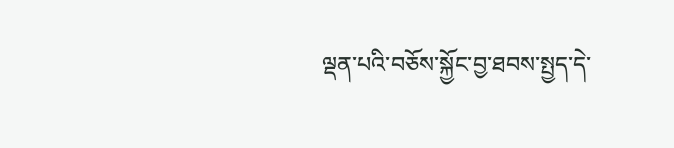ལྡན་པའི་བཅོས་སྐྱོང་བྱ་ཐབས་སྤྱད་དེ་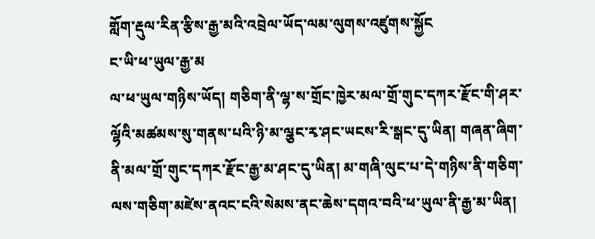གློག་རྡུལ་རིན་རྩིས་རྒྱ་མའི་འབྲེལ་ཡོད་ལམ་ལུགས་འཛུགས་སྐྱོང
ང་ཡི་ཕ་ཡུལ་རྒྱ་མ
ལ་ཕ་ཡུལ་གཉིས་ཡོད། གཅིག་ནི་ལྷ་ས་གྲོང་ཁྱེར་མལ་གྲོ་གུང་དཀར་རྫོང་གི་ཤར་ལྷོའི་མཚམས་སུ་གནས་པའི་ཉི་མ་ལྕང་རྭ་ཤང་ཡངས་རི་སྒང་དུ་ཡིན། གཞན་ཞིག་ནི་མལ་གྲོ་གུང་དཀར་རྫོང་རྒྱ་མ་ཤང་དུ་ཡིན། མ་གཞི་ལུང་པ་དེ་གཉིས་ནི་གཅིག་ལས་གཅིག་མཛེས་ནའང་ངའི་སེམས་ནང་ཆེས་དགའ་བའི་ཕ་ཡུལ་ནི་རྒྱ་མ་ཡིན།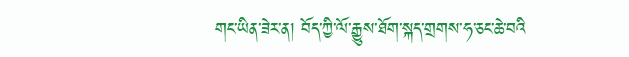གང་ཡིན་ཟེར་ན། བོད་ཀྱི་ལོ་རྒྱུས་ཐོག་སྐད་གྲགས་ཧ་ཅང་ཆེ་བའི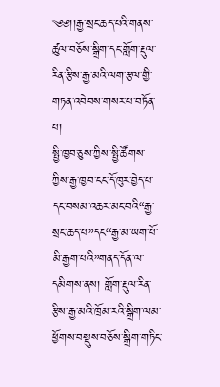༄༅།།རྒྱ་སྲང་ཆད་པའི་གནས་ཚུལ་བཅོས་སྒྲིག་དང་གློག་རྡུལ་རིན་རྩིས་རྒྱ་མའི་ལག་རྩལ་གྱི་གཏན་འབེབས་གསར་པ་བཏོན་པ།
སྤྱི་ཁྱབ་ཅུས་ཀྱིས་སྤྱི་ཚོགས་ཀྱིས་རྒྱ་ཁྱབ་ངང་དོ་ཁུར་བྱེད་པ་དང་བསམ་འཆར་མང་བའི“རྒྱ་སྲང་ཆད་པ”དང“རྒྱ་མ་ཡག་པོ་མི་རྒྱག་པའི”གནད་དོན་ལ་དམིགས་ནས། གློག་རྡུལ་རིན་རྩིས་རྒྱ་མའི་ཁྲོམ་རའི་སྒྲིག་ལམ་ཕྱོགས་བསྡུས་བཅོས་སྒྲིག་གཏིང་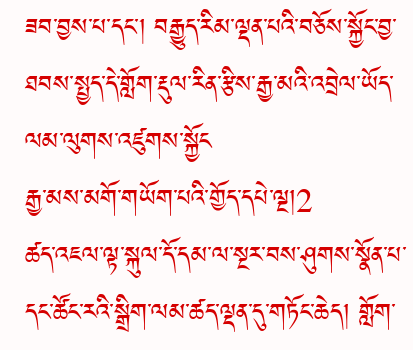ཟབ་བྱས་པ་དང་། བརྒྱུད་རིམ་ལྡན་པའི་བཅོས་སྐྱོང་བྱ་ཐབས་སྤྱད་དེ་གློག་རྡུལ་རིན་རྩིས་རྒྱ་མའི་འབྲེལ་ཡོད་ལམ་ལུགས་འཛུགས་སྐྱོང
རྒྱ་མས་མགོ་གཡོག་པའི་གྱོད་དཔེ་ལྔ།2
ཚད་འཇལ་ལྟ་སྐུལ་དོ་དམ་ལ་སྔར་བས་ཤུགས་སྣོན་པ་དང་ཚོང་རའི་སྒྲིག་ལམ་ཚད་ལྡན་དུ་གཏོང་ཆེད། གློག་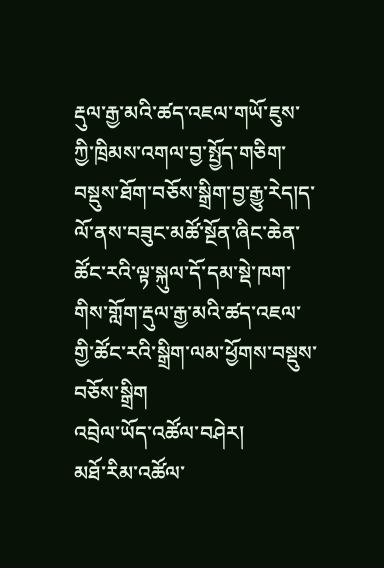རྡུལ་རྒྱ་མའི་ཚད་འཇལ་གཡོ་ཇུས་ཀྱི་ཁྲིམས་འགལ་བྱ་སྤྱོད་གཅིག་བསྡུས་ཐོག་བཅོས་སྒྲིག་བྱ་རྒྱུ་རེད།ད་ལོ་ནས་བཟུང་མཚོ་སྔོན་ཞིང་ཆེན་ཚོང་རའི་ལྟ་སྐུལ་དོ་དམ་སྡེ་ཁག་གིས་གློག་རྡུལ་རྒྱ་མའི་ཚད་འཇལ་གྱི་ཚོང་རའི་སྒྲིག་ལམ་ཕྱོགས་བསྡུས་བཅོས་སྒྲིག
འབྲེལ་ཡོད་འཚོལ་བཤེར།
མཐོ་རིམ་འཚོལ་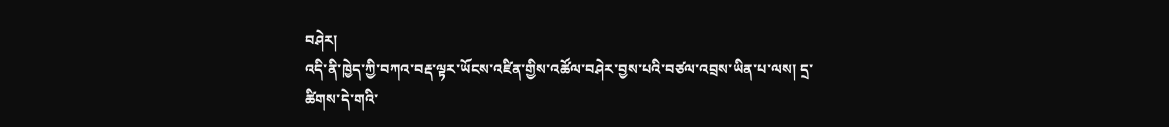བཤེར།
འདི་ནི་ཁྱེད་ཀྱི་བཀའ་བརྡ་ལྟར་ཡོངས་འཛིན་གྱིས་འཚོལ་བཤེར་བྱས་པའི་བཙལ་འབྲས་ཡིན་པ་ལས། དྲ་ཚིགས་དེ་གའི་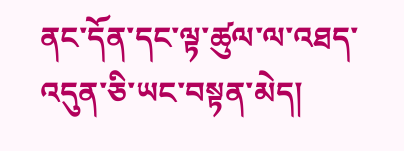ནང་དོན་དང་ལྟ་ཚུལ་ལ་འཐད་འདུན་ཅི་ཡང་བསྟན་མེད།